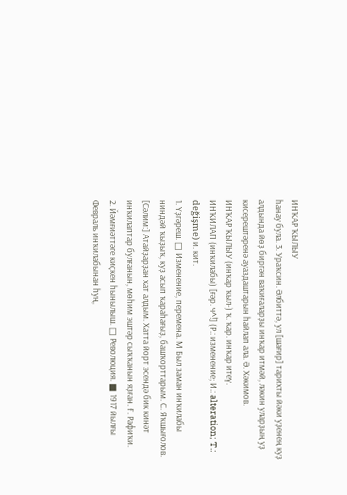ИНҠАР ҠЫЛЫУ
һанау була. 3. Ураҡсин. Әлбиттә, ул [шағир] тарихты йәки уҙенең куҙ алдында йөҙ биргән ваҡиғаларҙы инҡар итмәй, ләкин уларҙың уҙ кисерештәренә ауаздаштарын һайлап ала. Ә. Хәкимов.
ИНҠАР ҠЫЛЫУ (инҡар ҡыл-) ҡ. ҡар. инҡар итеү.
ИНҠИЛАП (инҡилабы) [ғәр. ч^!] (Р.: изменение; И.: alteration; T.: değişme) и. кит.
1. Үҙгәреш. □ Изменение, перемена. М Был заман инҡилабы ниндәй ҡыҙыҡ, куҙ асып ҡараһағыҙ, башҡорттарым. С. Яҡшығолов. [Сәлим:] Атайҙарҙан хат алдым. Хатта йорт эсендә бик кинәт инҡилаптар булғанын, мөһим эштәр сыҡҡанын яҙған. Ғ. Рафиҡи.
2. Йәмғиәттәге киҫкен һынылыш. □ Революция. ■ 1917 йылғы Февраль инҡилабынан һуң,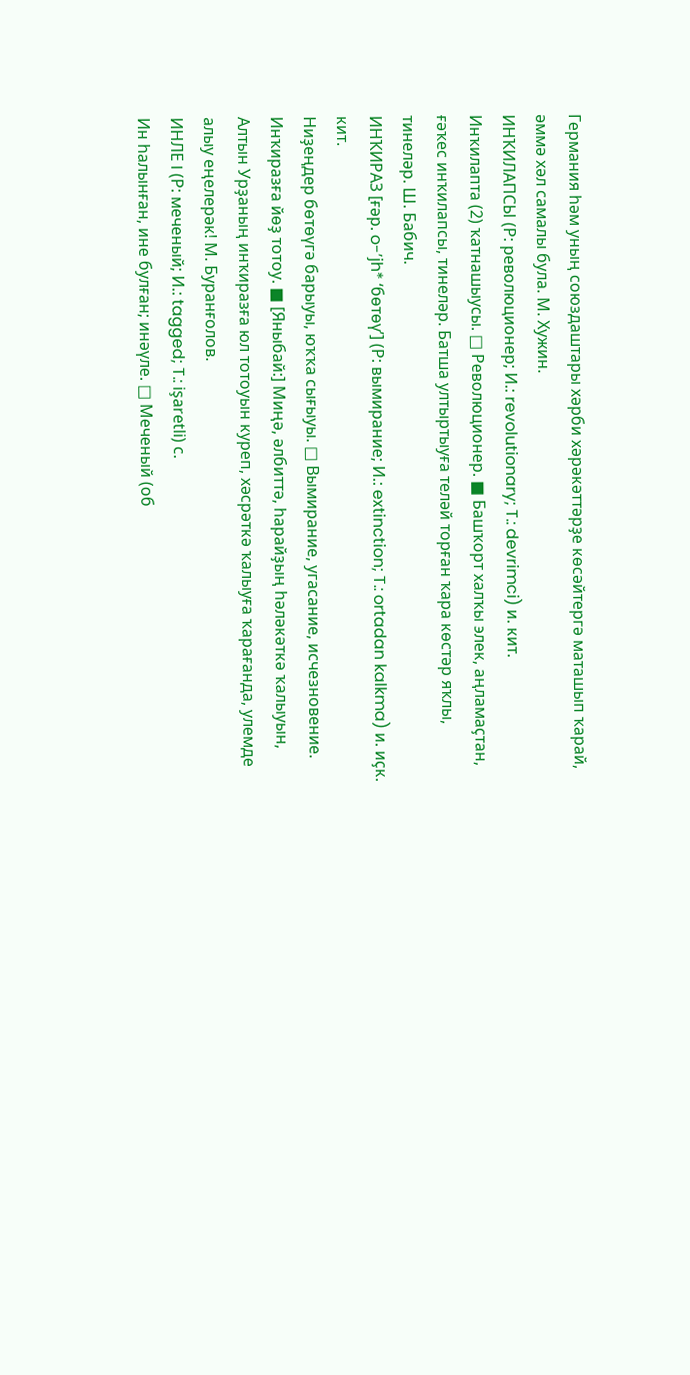Германия һәм уның союздаштары хәрби хәрәкәттәрҙе көсәйтергә маташып ҡарай, әммә хәл самалы була. М. Хужин.
ИНҠИЛАПСЫ (Р: революционер; И.: revolutionary; T.: devrimci) и. кит.
Инҡилапта (2) ҡатнашыусы. □ Революционер. ■ Башҡорт халҡы элек, аңламаҫтан, ғәҡес инҡилапсы, тинеләр. Батша ултыртыуға теләй торған ҡара көстәр яҡлы, тинеләр. Ш. Бабич.
ИНҠИРАЗ [ғәр. o-’jh* ‘бөтөү’] (Р: вымирание; И.: extinction; T.: ortadan kalkma) и. иҫк. кит.
Ниҙеңдер бөтөүгә барыуы, юҡҡа сығыуы. □ Вымирание, угасание, исчезновение. Инҡиразға йөҙ тотоу. ■ [Яныбай:] Миңә, әлбиттә, һарайҙың һәләкәткә ҡалыуын, Алтын Урҙаның инҡиразға юл тотоуын куреп, хәсрәткә ҡалыуға ҡарағанда, улемде алыу еңелерәк! М. Буранғолов.
ИНЛЕ I (Р: меченый; И.: tagged; T.: işaretli) с.
Ин һалынған, ине булған; инәүле. □ Меченый (об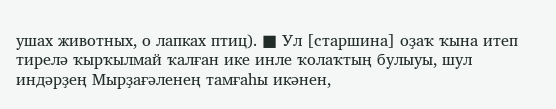ушах животных, о лапках птиц). ■ Ул [старшина] оҙаҡ ҡына итеп тирелә ҡырҡылмай ҡалған ике инле ҡолаҡтың булыуы, шул индәрҙең Мырҙағәленең тамғаһы икәнен,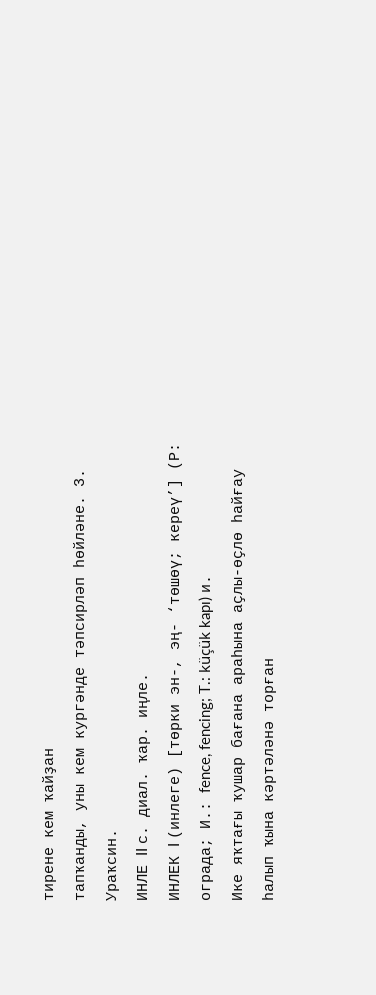тирене кем ҡайҙан
тапҡанды, уны кем кургәнде тәпсирләп һөйләне. 3. Ураҡсин.
ИНЛЕ II с. диал. ҡар. иңле.
ИНЛЕК I (инлеге) [төрки эн-, эң- ‘төшөү; кереү’] (Р: ограда; И.: fence, fencing; T.: küçük kapı) и.
Ике яҡтағы ҡушар бағана араһына аҫлы-өҫлө һайғау һалып ҡына кәртәләнә торған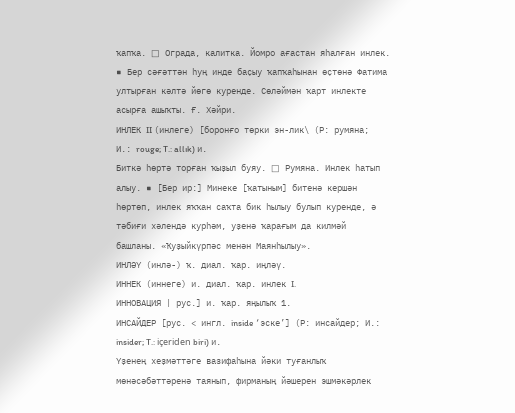ҡапҡа. □ Ограда, калитка. Йомро ағастан яһалған инлек. ■ Бер сәғәттән һуң инде баҫыу ҡапҡаһынан өҫтөнә Фатима ултырған кәлтә йөгө куренде. Сөләймән ҡарт инлекте асырға ашыҡты. Ғ. Хәйри.
ИНЛЕК II (инлеге) [боронғо төрки эн-лик\ (Р: румяна; И.: rouge; T.: allık) и.
Биткә һөртә торған ҡыҙыл буяу. □ Румяна. Инлек һатып алыу. ■ [Бер ир:] Минеке [ҡатыным] битенә кершән һөртөп, инлек яҡҡан саҡта бик һылыу булып куренде, ә тәбиғи хәлендә курһәм, уҙенә ҡарағым да килмәй башланы. «Ҡуҙыйкүрпәс менән Маянһылыу».
ИНЛӘҮ (инлә-) ҡ. диал. ҡар. иңләү.
ИННЕК (иннеге) и. диал. ҡар. инлек I.
ИННОВАЦИЯ | рус.] и. ҡар. яңылыҡ 1.
ИНСАЙДЕР [рус. < ингл. inside ‘эске’] (Р: инсайдер; И.: insider; T.: içeriden biri) и.
Үҙенең хеҙмәттәге вазифаһына йәки туғанлыҡ мөнәсәбәттәренә таянып, фирманың йәшерен эшмәкәрлек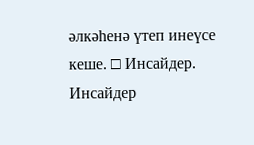әлкәһенә үтеп инеүсе кеше. □ Инсайдер. Инсайдер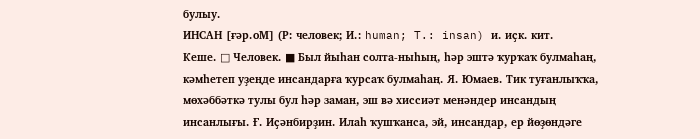булыу.
ИНСАН [ғәр.оМ] (Р: человек; И.: human; T.: insan) и. иҫк. кит.
Кеше. □ Человек. ■ Был йыһан солта-ныһың, һәр эштә ҡурҡаҡ булмаһаң, кәмһетеп уҙеңде инсандарға ҡурсаҡ булмаһаң. Я. Юмаев. Тик туғанлыҡҡа, мөхәббәткә тулы бул һәр заман, эш вә хиссиәт менәндер инсандың инсанлығы. Ғ. Иҫәнбирҙин. Илаһ ҡушҡанса, эй, инсандар, ер йөҙөндәге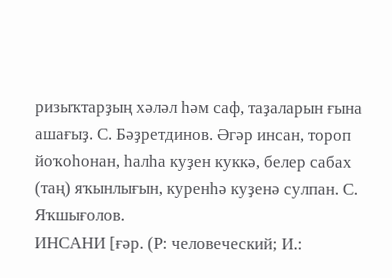ризыҡтарҙың хәләл һәм саф, таҙаларын ғына ашағыҙ. С. Бәҙретдинов. Әгәр инсан, тороп йоҡоһонан, һалһа куҙен куккә, белер сабах (таң) яҡынлығын, куренһә куҙенә сулпан. С. Яҡшығолов.
ИНСАНИ [ғәр. (Р: человеческий; И.: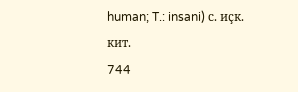human; T.: insani) с. иҫк. кит.
744